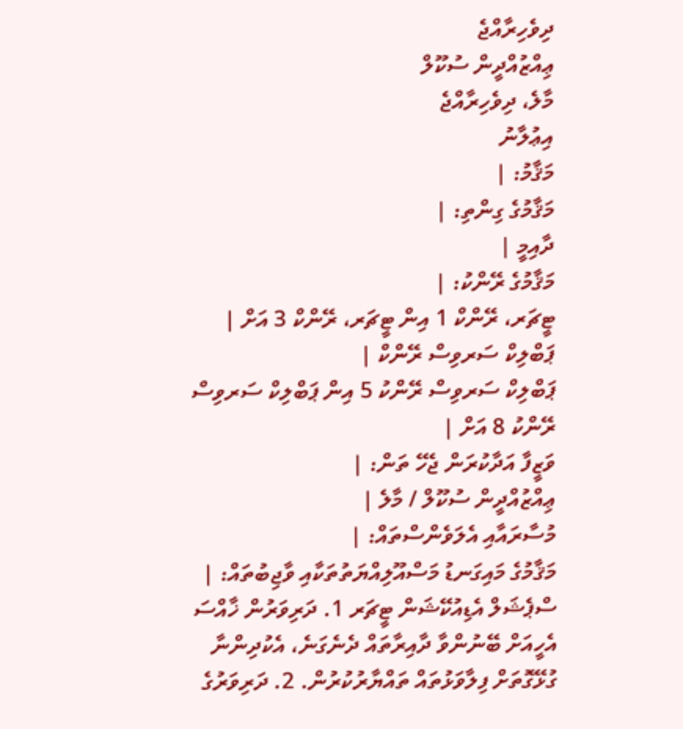ދިވެހިރާއްޖެ
ޢިއްޒުއްދީން ސުކޫލް
މާލެ، ދިވެހިރާއްޖެ
އިޢުލާނު
މަޤާމު: |
މަޤާމުގެ ގިންތި: |
ދާއިމީ |
މަޤާމުގެ ރޭންކު: |
ޓީޗަރ، ރޭންކް 1 އިން ޓީޗަރ، ރޭންކް 3 އަށް |
ޕަބްލިކް ސަރވިސް ރޭންކް |
ޕަބްލިކް ސަރވިސް ރޭންކު 5 އިން ޕަބްލިކް ސަރވިސް ރޭންކު 8 އަށް |
ވަޒީފާ އަދާކުރަން ޖެހޭ ތަން: |
ޢިއްޒުއްދީން ސުކޫލް / މާލެ |
މުސާރައާއި އެލަވެންސްތައް: |
މަޤާމުގެ މައިގަނޑު މަސްއޫލިއްޔަތުތަކާއި ވާޖިބުތައް: |
ސްޕެޝަލް އެޑިއުކޭޝަން ޓީޗަރ 1. ދަރިވަރުން ޚާއްސަ އެހީއަށް ބޭނުންވާ ދާއިރާތައް ދެނެގަނެ، އެކުދިންނާ ގުޅޭގޮތަށް ފިލާވަޅުތައް ތައްޔާރުކުރުން. 2. ދަރިވަރުގެ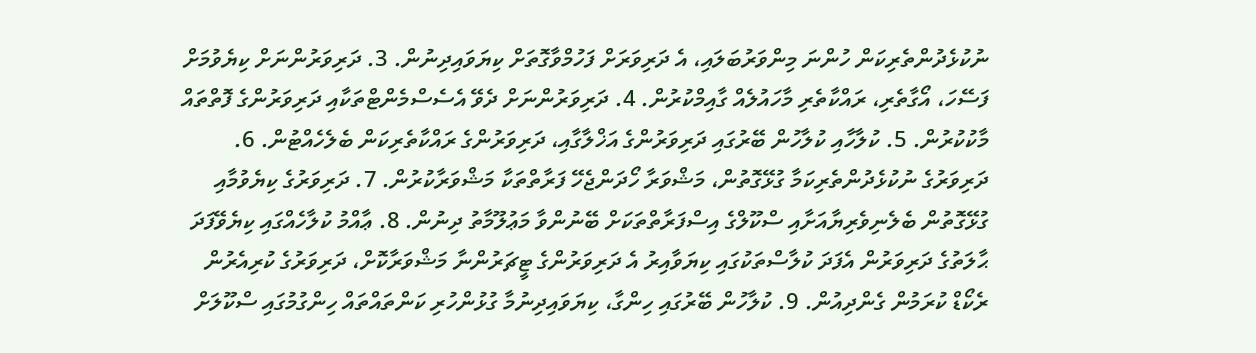ނުކުޅެދުންތެރިކަން ހުންނަ މިންވަރުބަލައި، އެ ދަރިވަރަށް ފަހުމްވާގޮތަށް ކިޔަވައިދިނުން. 3. ދަރިވަރުންނަށް ކިޔެވުމަށް ފަސޭހަ، އޯގާތެރި، ރައްކާތެރި މާހައުލެއް ގާއިމްކުރުން. 4. ދަރިވަރުންނަށް ދެވޭ އެސެސްމެންޓްތަކާއި ދަރިވަރުންގެ ފޮތްތައް މާކުކުރުން. 5. ކުލާހާއި ކުލާހުން ބޭރުގައި ދަރިވަރުންގެ އަޚްލާގާއި، ދަރިވަރުންގެ ރައްކާތެރިކަން ބެލެހެއްޓުން. 6. ދަރިވަރުގެ ނުކުޅެދުންތެރިކަމާ ގުޅޭގޮތުން، މަޝްވަރާ ހޯދަންޖެހޭ ފަރާތްތަކާ މަޝްވަރާކުރުން. 7. ދަރިވަރުގެ ކިޔެވުމާއި ގުޅޭގޮތުން ބެލެނިވެރިޔާއަށާއި ސްކޫލްގެ އިސްފަރާތްތަކަށް ބޭނުންވާ މަޢުލޫމާތު ދިނުން. 8. ޢާއްމު ކުލާހެއްގައި ކިޔެވޭފަދަ ޙާލަތުގެ ދަރިވަރުން އެފަދަ ކުލާސްތަކުގައި ކިޔަވާއިރު އެ ދަރިވަރުންގެ ޓީޗަރުންނާ މަޝްވަރާކޮށް، ދަރިވަރުގެ ކުރިއެރުން ރެކޯޑް ކުރަމުން ގެންދިއުން. 9. ކުލާހުން ބޭރުގައި ހިންގާ، ކިޔަވައިދިނުމާ ގުޅުންހުރި ކަންތައްތައް ހިންގުމުގައި ސްކޫލަށް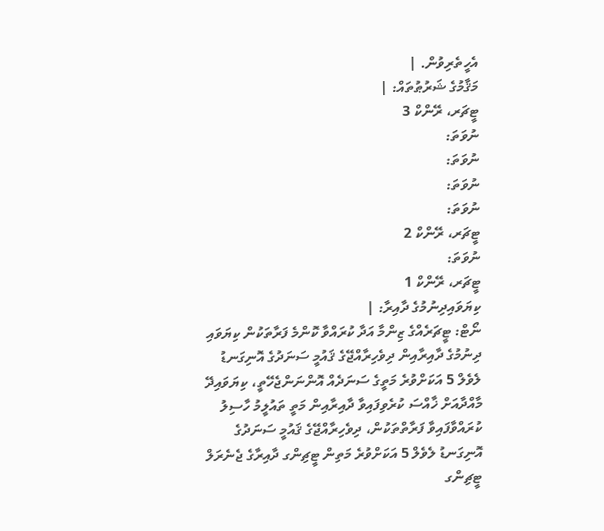އެހީތެރިވުން. |
މަޤާމުގެ ޝަރުޠުތައް: |
ޓީޗަރ، ރޭންކް 3
ނުވަތަ:
ނުވަތަ:
ނުވަތަ:
ނުވަތަ:
ޓީޗަރ، ރޭންކް 2
ނުވަތަ:
ޓީޗަރ، ރޭންކް 1
ކިޔަވައިދިނުމުގެ ދާއިރާ: |
ނޯޓް: ޓީޗަރެއްގެ ޒިންމާ އަދާ ކުރައްވާ ކޮންމެ ފަރާތަކުން ކިޔަވައި ދިނުމުގެ ދާއިރާއިން ދިވެހިރާއްޖޭގެ ޤައުމީ ސަނަދުގެ އޮނިގަނޑު ލެވެލް 5 އަކަށްވުރެ މަތީގެ ސަނަދެއް އޮންނަންޖެހޭތީ، ކިޔަވައިދޭ މާއްދާއަށް ޚާއްސަ ކުރެވިފައިވާ ދާއިރާއިން މަތީ ތައުލީމު ހާސިލު ކުރައްވާފައިވާ ފަރާތްތަކުން، ދިވެހިރާއްޖޭގެ ޤައުމީ ސަނަދުގެ އޮނިގަނޑު ލެވެލް 5 އަކަށްވުރެ މަތިން ޓީޗިންގ ދާއިރާގެ ޖެނެރަލް ޓީޗިންގ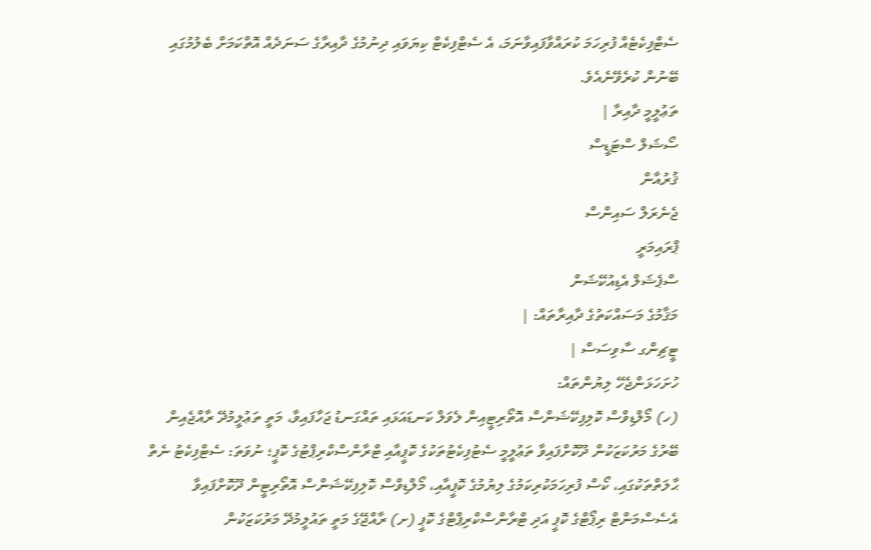ސެޓްފިކެޓެއް ފުރިހަމަ ކުރައްވާފައިވާނަމަ، އެ ސެޓްފިކެޓް ކިޔަވައި ދިނުމުގެ ދާއިރާގެ ސަނަދެއް އޮތްކަމަށް ބެލުމުގައި ބޭނުން ކުރެވޭނެއެވެ.
ތަޢުލީމީ ދާއިރާ |
ސޯޝަލް ސްޓަޑީސް
ޤުރުއާން
ޖެނެރަލް ސައިންސް
ޕްރައިމަރީ
ސްޕެޝަލް އެޑިއުކޭޝަން
މަޤާމުގެ މަސައްކަތުގެ ދާއިރާތައް: |
ޓީޗިންގ ސާވިސަސް |
ހުށަހަޅަންޖެހޭ ލިޔުންތައް:
(ހ) މޯލްޑިވްސް ކޮލިފިކޭޝަންސް އޮތޯރިޓީއިން ލެވަލް ކަނޑައަޅައި ތައްގަނޑު ޖަހާފައިވާ، މަތީ ތަޢުލީމުދޭ ރާއްޖެއިން ބޭރުގެ މަރުކަޒަކުން ދޫކޮށްފައިވާ ތަޢުލީމީ ސެޓުފިކެޓުތަކުގެ ކޮޕީއާއި ޓްރާންސްކްރިޕްޓުގެ ކޮޕީ؛ ނުވަތަ: ސެޓްފިކެޓު ނެތް ޙާލަތްތަކުގައި، ކޯސް ފުރިހަމަކުރިކަމުގެ ލިޔުމުގެ ކޮޕީއާއި، މޯލްޑިވްސް ކޮލިފިކޭޝަންސް އޮތޯރިޓީން ދޫކޮށްފައިވާ އެސެސްމަންޓް ރިޕޯޓްގެ ކޮޕީ އަދި ޓްރާންސްކްރިޕްޓްގެ ކޮޕީ (ށ) ރާއްޖޭގެ މަތީ ތައުލީމުދޭ މަރުކަޒަކުން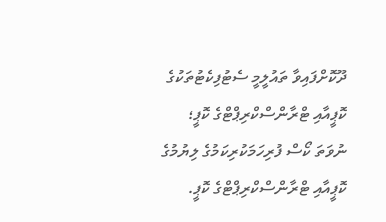ދޫކޮށްފައިވާ ތައުލީމީ ސެޓުފިކެޓުތަކުގެ ކޮޕީއާއި ޓްރާންސްކްރިޕްޓްގެ ކޮޕީ؛ ނުވަތަ ކޯސް ފުރިހަމަކުރިކަމުގެ ލިޔުމުގެ ކޮޕީއާއި ޓްރާންސްކްރިޕްޓްގެ ކޮޕީ.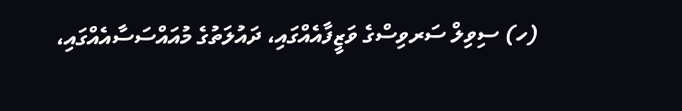(ހ) ސިވިލް ސަރވިސްގެ ވަޒީފާއެއްގައި، ދައުލަތުގެ މުއައްސަސާއެއްގައި،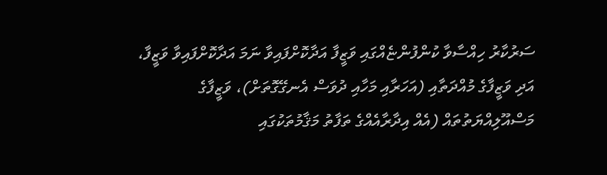ސަރުކާރު ހިއްސާވާ ކުންފުންޏެއްގައި ވަޒީފާ އަދާކޮށްފައިވާ ނަމަ އަދާކޮށްފައިވާ ވަޒީފާ، އަދި ވަޒީފާގެ މުއްދަތާއި (އަހަރާއި މަހާއި ދުވަސް އެނގޭގޮތަށް)، ވަޒީފާގެ މަސްއޫލިއްޔަތުތައް (އެއް އިދާރާއެއްގެ ތަފާތު މަޤާމުތަކުގައި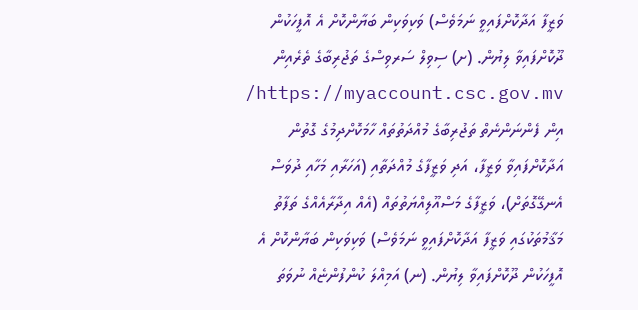ވަޒީފާ އަދާކޮށްފައިވީ ނަމަވެސް) ވަކިވަކިން ބަޔާންކޮށް އެ އޮފީހަކުން ދޫކޮށްފައިވާ ލިޔުން. (ށ) ސިވިލް ސަރވިސްގެ ތަޖުރިބާގެ ތެރެއިން https://myaccount.csc.gov.mv/ އިން ފެންނަންނެތް ތަޖުރިބާގެ މުއްދަތުތައް ހާމަކޮށްދިމުގެ ގޮތުން އަދާކޮށްފައިވާ ވަޒީފާ، އަދި ވަޒީފާގެ މުއްދަތާއި (އަހަރާއި މަހާއި ދުވަސް އެނގޭގޮތަށް)، ވަޒީފާގެ މަސްއޫލިއްޔަތުތައް (އެއް އިދާރާއެއްގެ ތަފާތު މަޤާމުތަކުގައި ވަޒީފާ އަދާކޮށްފައިވީ ނަމަވެސް) ވަކިވަކިން ބަޔާންކޮށް އެ އޮފީހަކުން ދޫކޮށްފައިވާ ލިޔުން. (ނ) އަމިއްލަ ކުންފުންޏެއް ނުވަތަ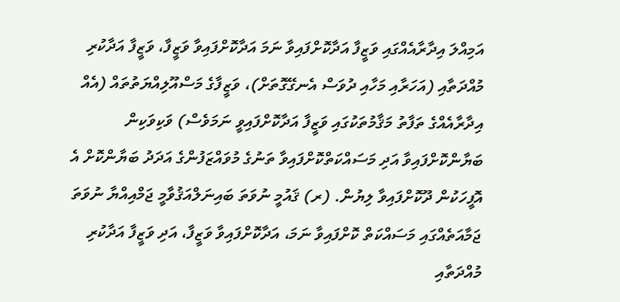އަމިއްލަ އިދާރާއެއްގައި ވަޒީފާ އަދާކޮށްފައިވާ ނަމަ އަދާކޮށްފައިވާ ވަޒީފާ، ވަޒީފާ އަދާކުރި މުއްދަތާއި (އަހަރާއި މަހާއި ދުވަސް އެނގޭގޮތަށް)، ވަޒީފާގެ މަސްއޫލިއްޔަތުތައް (އެއް އިދާރާއެއްގެ ތަފާތު މަޤާމުތަކުގައި ވަޒީފާ އަދާކޮށްފައިވީ ނަމަވެސް) ވަކިވަކިން ބަޔާންކޮށްފައިވާ އަދި މަސައްކަތްކޮށްފައިވާ ތަނުގެ މުވައްޒަފުންގެ އަދަދު ބަޔާންކޮށް އެ އޮފީހަކުން ދޫކޮށްފައިވާ ލިޔުން. (ރ) ޤައުމީ ނުވަތަ ބައިނަލްއަޤުވާމީ ޖަމްއިއްޔާ ނުވަތަ ޖަމާއަތެއްގައި މަސައްކަތް ކޮށްފައިވާ ނަމަ، އަދާކޮށްފައިވާ ވަޒީފާ، އަދި ވަޒީފާ އަދާކުރި މުއްދަތާއި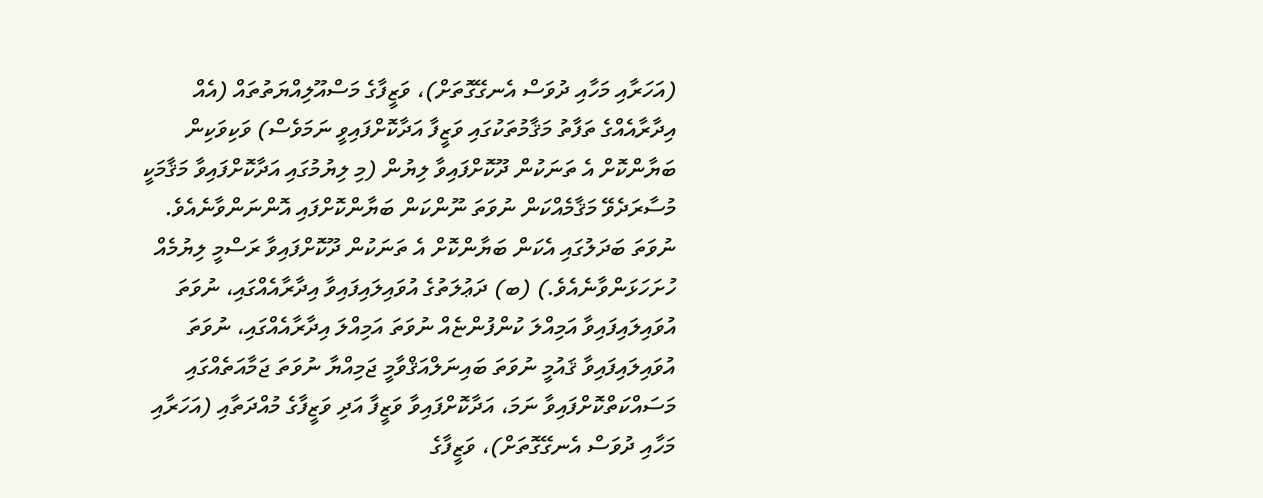(އަހަރާއި މަހާއި ދުވަސް އެނގޭގޮތަށް)، ވަޒީފާގެ މަސްއޫލިއްޔަތުތައް (އެއް އިދާރާއެއްގެ ތަފާތު މަޤާމުތަކުގައި ވަޒީފާ އަދާކޮށްފައިވީ ނަމަވެސް) ވަކިވަކިން ބަޔާންކޮށް އެ ތަނަކުން ދޫކޮށްފައިވާ ލިޔުން (މި ލިޔުމުގައި އަދާކޮށްފައިވާ މަޤާމަކީ މުސާރަދެވޭ މަޤާމެއްކަން ނުވަތަ ނޫންކަން ބަޔާންކޮށްފައި އޮންނަންވާނެއެވެ. ނުވަތަ ބަދަލުގައި އެކަން ބަޔާންކޮށް އެ ތަނަކުން ދޫކޮށްފައިވާ ރަސްމީ ލިޔުމެއް ހުށަހަޅަންވާނެއެވެ.) (ބ) ދަޢުލަތުގެ އުވައިލައިފައިވާ އިދާރާއެއްގައި، ނުވަތަ އުވައިލައިފައިވާ އަމިއްލަ ކުންފުންޏެއް ނުވަތަ އަމިއްލަ އިދާރާއެއްގައި، ނުވަތަ އުވައިލައިފައިވާ ޤައުމީ ނުވަތަ ބައިނަލްއަޤްވާމީ ޖަމިއްޔާ ނުވަތަ ޖަމާއަތެއްގައި މަސައްކަތްކޮށްފައިވާ ނަމަ، އަދާކޮށްފައިވާ ވަޒީފާ އަދި ވަޒީފާގެ މުއްދަތާއި (އަހަރާއި މަހާއި ދުވަސް އެނގޭގޮތަށް)، ވަޒީފާގެ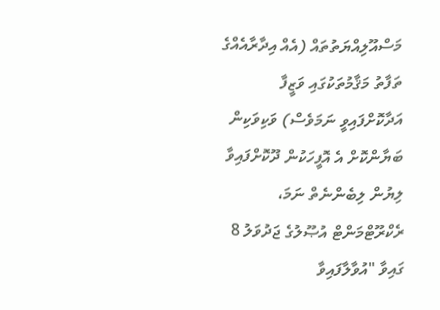މަސްއޫލިއްޔަތުތައް (އެއް އިދާރާއެއްގެ ތަފާތު މަޤާމުތަކުގައި ވަޒީފާ އަދާކޮށްފައިވީ ނަމަވެސް) ވަކިވަކިން ބަޔާންކޮށް އެ އޮފީހަކުން ދޫކޮށްފައިވާ ލިޔުން ލިބެންނެތް ނަމަ، ރެކްރޫޓްމަންޓް އުޞޫލުގެ ޖަދުވަލު 8 ގައިވާ "އުވާލާފައިވާ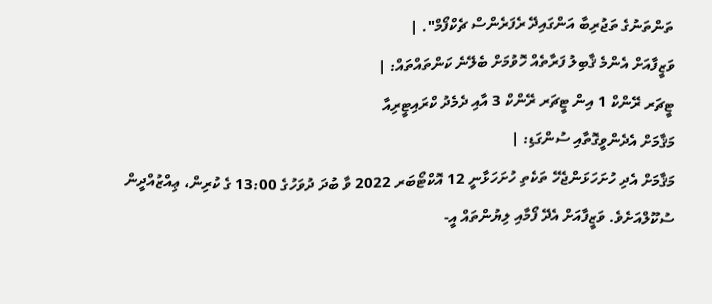ތަންތަނުގެ ތަޖުރިބާ އަންގައިދޭ ރެފަރެންސް ޗެކްފޯމް". |
ވަޒީފާއަށް އެންމެ ޤާބިލު ފަރާތެއް ހޮވުމަށް ބެލޭނެ ކަންތައްތައް: |
ޓީޗަރ ރޭންކް 1 އިން ޓީޗަރ ރޭންކް 3 އާއި ދެމެދު ކްރައިޓީރިއާ
މަޤާމަށް އެދެންވީގޮތާއި ސުންގަޑި: |
މަޤާމަށް އެދި ހުށަހަޅަންޖެހޭ ތަކެތި ހުށަހަޅާނީ 12 އޮކްޓޯބަރ 2022 ވާ ބުދަ ދުވަހުގެ 13:00 ގެ ކުރިން، ޢިއްޒުއްދީން ސުކޫލްއަށެވެ. ވަޒީފާއަށް އެދޭ ފޯމާއި ލިޔުންތައް އީ-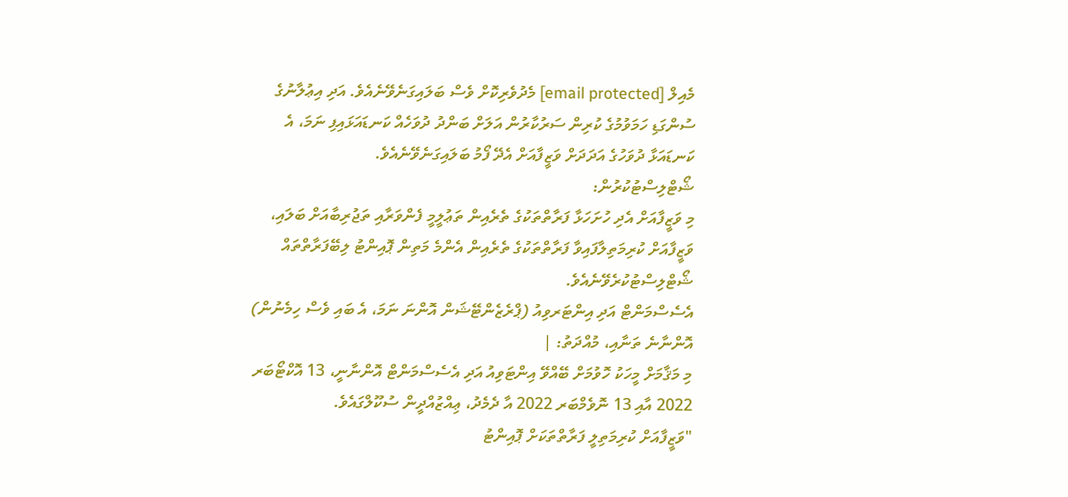މެއިލް [email protected] މެދުވެރިކޮށް ވެސް ބަލައިގަނެވޭނެއެވެ. އަދި އިޢުލާނުގެ ސުންގަޑި ހަމަވުމުގެ ކުރިން ސަރުކާރުން އަލަށް ބަންދު ދުވަހެއް ކަނޑައަޅައިފި ނަމަ، އެ ކަނޑައަޅާ ދުވަހުގެ އަދަދަށް ވަޒީފާއަށް އެދޭ ފޯމު ބަލައިގަނެވޭނެއެވެ.
ޝޯޓްލިސްޓުކުރުން:
މި ވަޒީފާއަށް އެދި ހުށަހަޅާ ފަރާތްތަކުގެ ތެރެއިން ތަޢުލީމީ ފެންވަރާއި ތަޖުރިބާއަށް ބަލައި، ވަޒީފާއަށް ކުރިމަތިލާފައިވާ ފަރާތްތަކުގެ ތެރެއިން އެންމެ މަތިން ޕޮއިންޓު ލިބޭފަރާތްތައް ޝޯޓްލިސްޓުކުރެވޭނެއެވެ.
އެސެސްމަންޓް އަދި އިންޓަރވިއު (ޕްރެޒެންޓޭޝަން އޮންނަ ނަމަ، އެ ބައި ވެސް ހިމެނުން) އޮންނާނެ ތަނާއި، މުއްދަތު: |
މި މަޤާމަށް މީހަކު ހޮވުމަށް ބޭއްވޭ އިންޓަވިއު އަދި އެސެސްމަންޓް އޮންނާނީ، 13 އޮކްޓޯބަރ 2022 އާއި 13 ނޮވެމްބަރ 2022 އާ ދެމެދު، ޢިއްޒުއްދީން ސުކޫލްގައެވެ.
"ވަޒީފާއަށް ކުރިމަތިލީ ފަރާތްތަކަށް ޕޮއިންޓު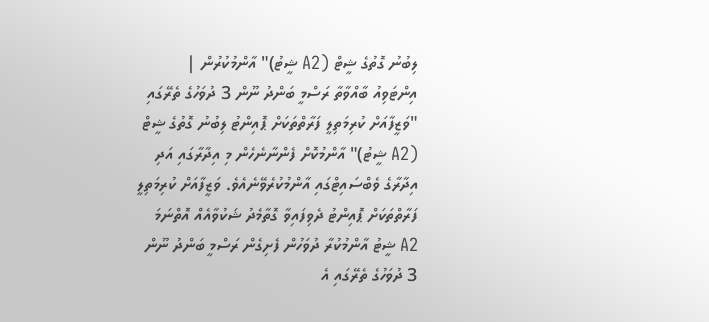ލިބުނު ގޮތުގެ ޝީޓް (A2 ޝީޓު)" އާންމުކުރުން |
އިންޓަވިއު ބާއްވާތާ ރަސްމީ ބަންދު ނޫން 3 ދުވަހުގެ ތެރޭގައި "ވަޒީފާއަށް ކުރިމަތިލީ ފަރާތްތަކަށް ޕޮއިންޓު ލިބުނު ގޮތުގެ ޝީޓް (A2 ޝީޓު)" އާންމުކޮށް ފެންނާނެހެން މި އިދާރާގައި އަދި އިދާރާގެ ވެބްސައިޓްގައި އާންމުކުރެވޭނެއެވެ. ވަޒީފާއަށް ކުރިމަތިލީ ފަރާތްތަކަށް ޕޮއިންޓު ދެވިފައިވާ ގޮތާމެދު ޝަކުވާއެއް އޮތްނަމަ A2 ޝީޓު އާންމުކުރާ ދުވަހުން ފެށިގެން ރަސްމީ ބަންދު ނޫން 3 ދުވަހުގެ ތެރޭގައި އެ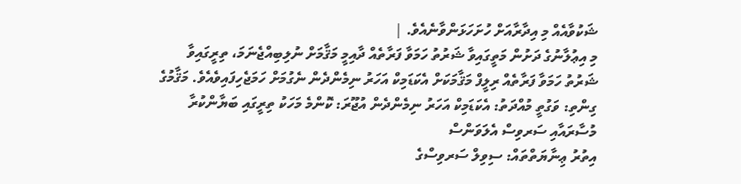ޝަކުވާއެއް މި އިދާރާއަށް ހުށަހަޅަންވާނެއެވެ. |
މި އިޢުލާނުގެ ދަށުން މަތީގައިވާ ޝަރުތު ހަމަވާ ފަރާތެއް ދާއިމީ މަޤާމަށް ނުލިބިއްޖެނަމަ، ތިރީގައިވާ ޝަރުތު ހަމަވާ ފަރާތެއް ރިލީފް މަޤާމަކަށް އެކަޑަމިކް އަހަރު ނިމެންދެން ނެގުމަށް ހަމަޖެހިފައިވެއެވެ. މަޤާމުގެ ގިންތި: ވަގުތީ މުއްދަތު: އެކަޑަމިކް އަހަރު ނިމެންދެން އުޖޫރަ: ކޮންމެ މަހަކު ތިރީގައި ބަޔާންކުރާ މުސާރައާއި ސަރވިސް އެލަވަންސް
އިތުރު ޢިނާޔަތްތައް: ސިވިލް ސަރވިސްގެ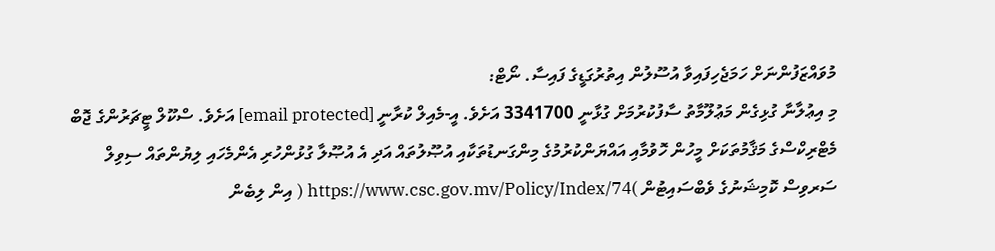މުވައްޒަފުންނަށް ހަމަޖެހިފައިވާ އުސޫލުން އިތުރުގަޑީގެ ފައިސާ. ނޯޓް:
މި އިޢުލާނާ ގުޅިގެން މަޢުލޫމާތު ސާފުކުރުމަށް ގުޅާނީ 3341700 އަށެވެ. އީ-މެއިލް ކުރާނީ [email protected] އަށެވެ. ސްކޫލް ޓީޗަރުންގެ ޖޮބް މެޓްރިކްސްގެ މަޤާމުތަކަށް މީހުން ހޮވުމާއި އައްޔަންކުރުމުގެ މިންގަނޑުތަކާއި އުޞޫލުތައް އަދި އެ އުޞޫލާ ގުޅުންހުރި އެންމެހައި ލިޔުންތައް ސިވިލް ސަރވިސް ކޮމިޝަނުގެ ވެބްސައިޓުން )https://www.csc.gov.mv/Policy/Index/74 ( އިން ލިބެން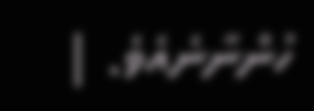ހުންނާނެއެވެ. |